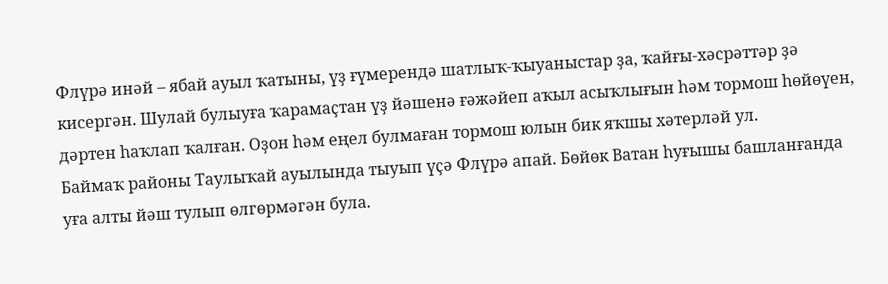Флүрә инәй – ябай ауыл ҡатыны, үҙ ғүмерендә шатлыҡ-ҡыуаныстар ҙа, ҡайғы-хәсрәттәр ҙә кисергән. Шулай булыуға ҡарамаҫтан үҙ йәшенә ғәжәйеп аҡыл асыҡлығын һәм тормош һөйөүен, дәртен һаҡлап ҡалған. Оҙон һәм еңел булмаған тормош юлын бик яҡшы хәтерләй ул.
Баймаҡ районы Таулыҡай ауылында тыуып үҫә Флүрә апай. Бөйөк Ватан һуғышы башланғанда уға алты йәш тулып өлгөрмәгән була.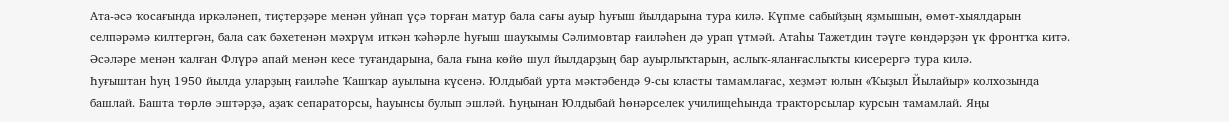Ата-әсә ҡосағында иркәләнеп, тиҫтерҙәре менән уйнап үҫә торған матур бала сағы ауыр һуғыш йылдарына тура килә. Күпме сабыйҙың яҙмышын, өмөт-хыялдарын селпәрәмә килтергән, бала саҡ бәхетенән мәхрүм иткән ҡәһәрле һуғыш шауҡымы Сәлимовтар ғаиләһен дә урап үтмәй. Атаһы Тажетдин тәүге көндәрҙән үк фронтҡа китә. Әсәләре менән ҡалған Флүрә апай менән кесе туғандарына, бала ғына көйө шул йылдарҙың бар ауырлыҡтарын, аслыҡ-яланғаслыҡты кисерергә тура килә.
Һуғыштан һуң 1950 йылда уларҙың ғаиләһе Ҡашҡар ауылына күсенә. Юлдыбай урта мәктәбендә 9-сы класты тамамлағас, хеҙмәт юлын «Ҡыҙыл Йылайыр» колхозында башлай. Башта төрлө эштәрҙә, аҙаҡ сепараторсы, һауынсы булып эшләй. Һуңынан Юлдыбай һөнәрселек училищеһында тракторсылар курсын тамамлай. Яңы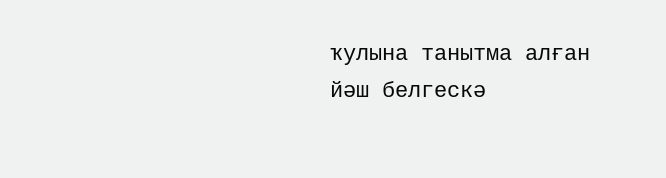ҡулына танытма алған йәш белгескә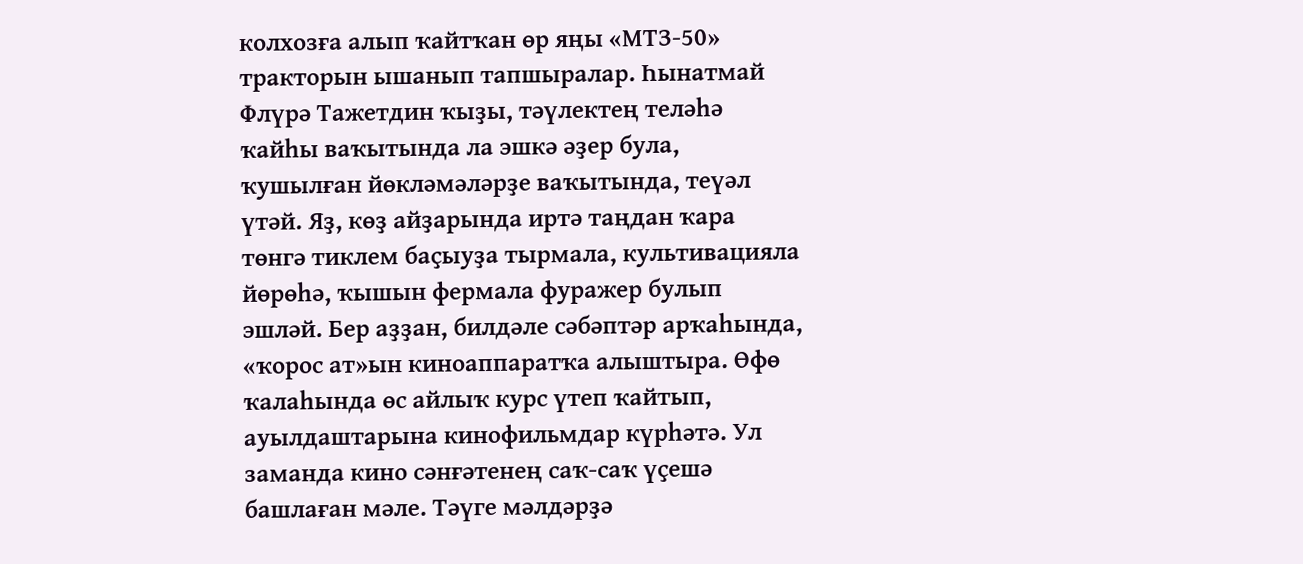колхозға алып ҡайтҡан өр яңы «МТЗ-50» тракторын ышанып тапшыралар. Һынатмай Флүрә Тажетдин ҡыҙы, тәүлектең теләһә ҡайһы ваҡытында ла эшкә әҙер була, ҡушылған йөкләмәләрҙе ваҡытында, теүәл үтәй. Яҙ, көҙ айҙарында иртә таңдан ҡара төнгә тиклем баҫыуҙа тырмала, культивацияла йөрөһә, ҡышын фермала фуражер булып эшләй. Бер аҙҙан, билдәле сәбәптәр арҡаһында, «ҡорос ат»ын киноаппаратҡа алыштыра. Өфө ҡалаһында өс айлыҡ курс үтеп ҡайтып, ауылдаштарына кинофильмдар күрһәтә. Ул заманда кино сәнғәтенең саҡ-саҡ үҫешә башлаған мәле. Тәүге мәлдәрҙә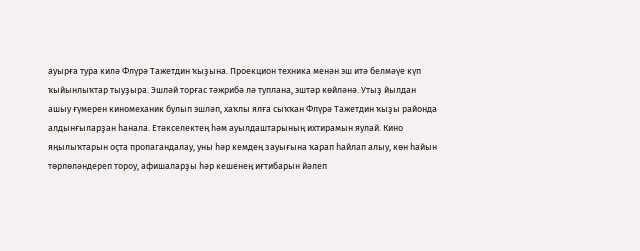ауырға тура килә Флүрә Тажетдин ҡыҙына. Проекцион техника менән эш итә белмәүе күп ҡыйынлыҡтар тыуҙыра. Эшләй торғас тәжрибә лә туплана, эштәр көйләнә. Утыҙ йылдан ашыу ғүмерен киномеханик булып эшләп, хаҡлы ялға сыҡҡан Флүрә Тажетдин ҡыҙы районда алдынғыларҙан һанала. Етәкселектең һәм ауылдаштарының ихтирамын яулай. Кино яңылыҡтарын оҫта пропагандалау, уны һәр кемдең зауығына ҡарап һайлап алыу, көн һайын төрлөләндереп тороу, афишаларҙы һәр кешенең иғтибарын йәлеп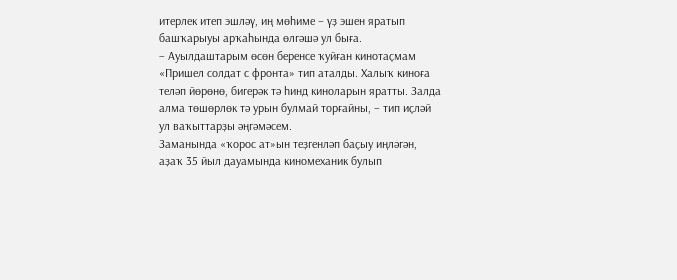итерлек итеп эшләү, иң мөһиме – үҙ эшен яратып башҡарыуы арҡаһында өлгәшә ул быға.
– Ауылдаштарым өсөн беренсе ҡуйған кинотаҫмам «Пришел солдат с фронта» тип аталды. Халыҡ киноға теләп йөрөнө, бигерәк тә һинд киноларын яратты. Залда алма төшөрлөк тә урын булмай торғайны, – тип иҫләй ул ваҡыттарҙы әңгәмәсем.
Заманында «ҡорос ат»ын теҙгенләп баҫыу иңләгән, аҙаҡ 35 йыл дауамында киномеханик булып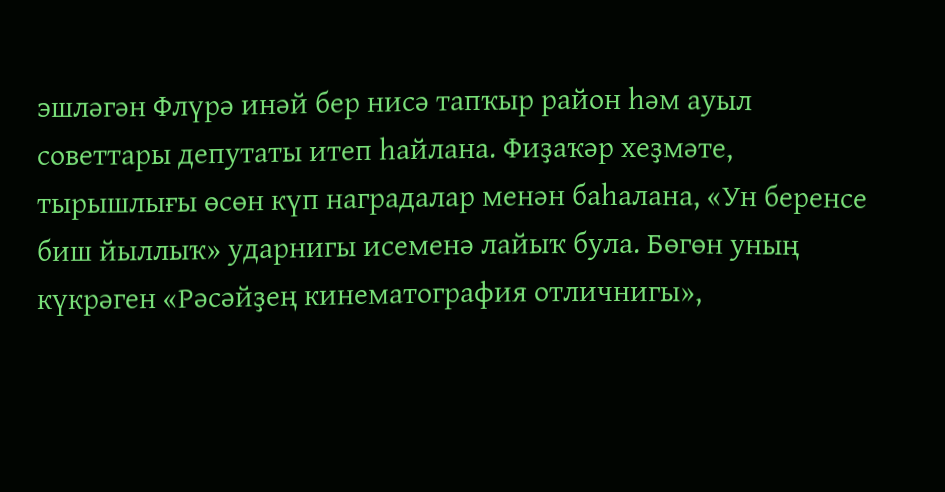эшләгән Флүрә инәй бер нисә тапҡыр район һәм ауыл советтары депутаты итеп һайлана. Фиҙаҡәр хеҙмәте, тырышлығы өсөн күп наградалар менән баһалана, «Ун беренсе биш йыллыҡ» ударнигы исеменә лайыҡ була. Бөгөн уның күкрәген «Рәсәйҙең кинематография отличнигы»,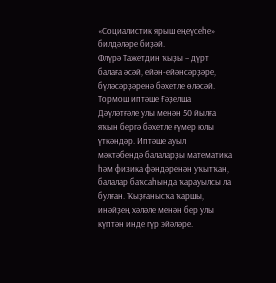«Социалистик ярыш еңеүсеһе» билдәләре биҙәй.
Флүрә Тажетдин ҡыҙы – дүрт балаға әсәй, ейән-ейәнсәрҙәре, бүләсәрҙәренә бәхетле өләсәй. Тормош иптәше Ғәҙелша Дәүләтғәле улы менән 50 йылға яҡын бергә бәхетле ғүмер юлы үткәндәр. Иптәше ауыл мәктәбендә балаларҙы математика һәм физика фәндәренән уҡытҡан, балалар баҡсаһында ҡарауылсы ла булған. Ҡыҙғанысҡа ҡаршы, инәйҙең хәләле менән бер улы күптән инде гүр эйәләре.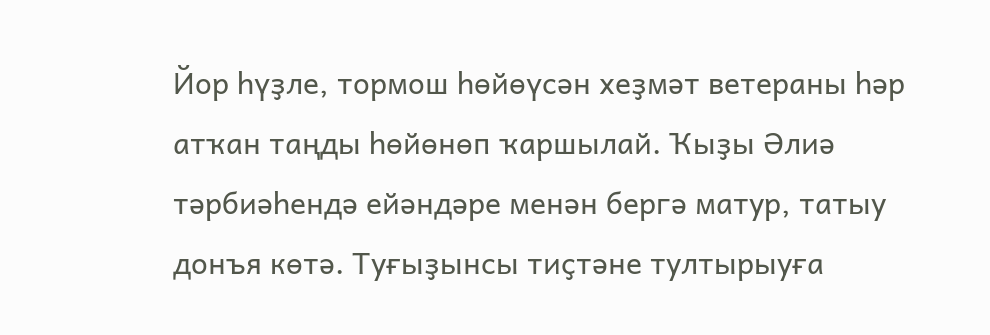Йор һүҙле, тормош һөйөүсән хеҙмәт ветераны һәр атҡан таңды һөйөнөп ҡаршылай. Ҡыҙы Әлиә тәрбиәһендә ейәндәре менән бергә матур, татыу донъя көтә. Туғыҙынсы тиҫтәне тултырыуға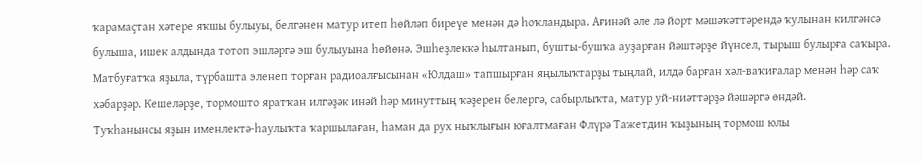ҡарамаҫтан хәтере яҡшы булыуы, белгәнен матур итеп һөйләп биреүе менән дә һоҡландыра. Ағинәй әле лә йорт мәшәҡәттәрендә ҡулынан килгәнсә булыша, ишек алдында тотоп эшләргә эш булыуына һөйөнә. Эшһеҙлеккә һылтанып, бушты-бушҡа ауҙарған йәштәрҙе йүнсел, тырыш булырға саҡыра. Матбуғатҡа яҙыла, түрбашта эленеп торған радиоалғысынан «Юлдаш» тапшырған яңылыҡтарҙы тыңлай, илдә барған хәл-ваҡиғалар менән һәр саҡ хәбарҙәр. Кешеләрҙе, тормошто яратҡан илгәҙәк инәй һәр минуттың ҡәҙерен белергә, сабырлыҡта, матур уй-ниәттәрҙә йәшәргә өндәй.
Туҡһанынсы яҙын именлектә-һаулыҡта ҡаршылаған, һаман да рух ныҡлығын юғалтмаған Флүрә Тажетдин ҡыҙының тормош юлы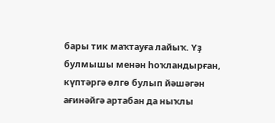бары тик маҡтауға лайыҡ. Үҙ булмышы менән һоҡландырған, күптәргә өлгө булып йәшәгән ағинәйгә артабан да ныҡлы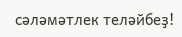сәләмәтлек теләйбеҙ!